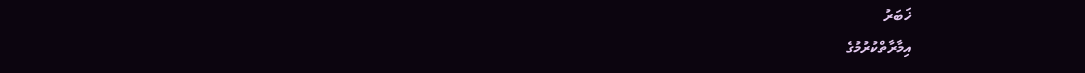ޚަބަރު
އިމާރާތްކުރުމުގެ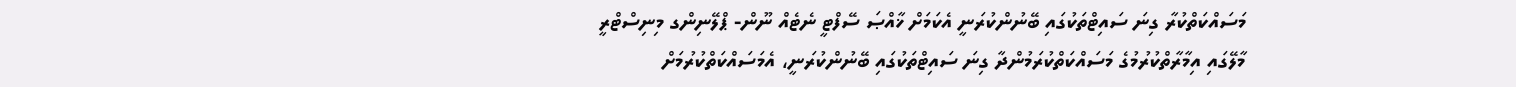މަސައްކަތްކުރާ ގިނަ ސައިޓްތަކުގައި ބޭނުންކުރަނީ އެކަމަށް ޚާއްޞަ ސޭފްޓީ ނެޓެއް ނޫން- ޕްލޭނިންގ މިނިސްޓްރީ
މާލޭގައި އިމާރާތްކުރުމުގެ މަސައްކަތްކުރަމުންދާ ގިނަ ސައިޓްތަކުގައި ބޭނުންކުރަނީ، އެމަސައްކަތްކުރުމަށް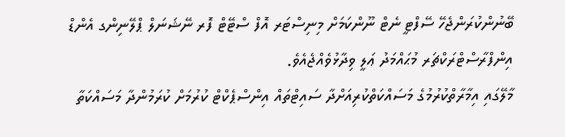ބޭނުންކުރަންޖެހޭ ސޭފްޓީ ނެޓް ނޫންކަމަށް މިނިސްޓަރ އޮފް ސްޓޭޓް ފޮރ ނޭޝަނަލް ޕްލޭނިންގ އެންޑް އިންފްރާސްޓްރަކްޗަރ މުޙައްމަދު ޢަލީ ވިދާޅުވެއްޖެއެވެ.
މާލޭގައި އިމާރާތްކުރުމުގެ މަސައްކަތްކުރިއަށްދާ ސައިޓްތައް އިންސްޕެކްޓް ކުރުމަށް ކުރަމުންދާ މަސައްކަތާ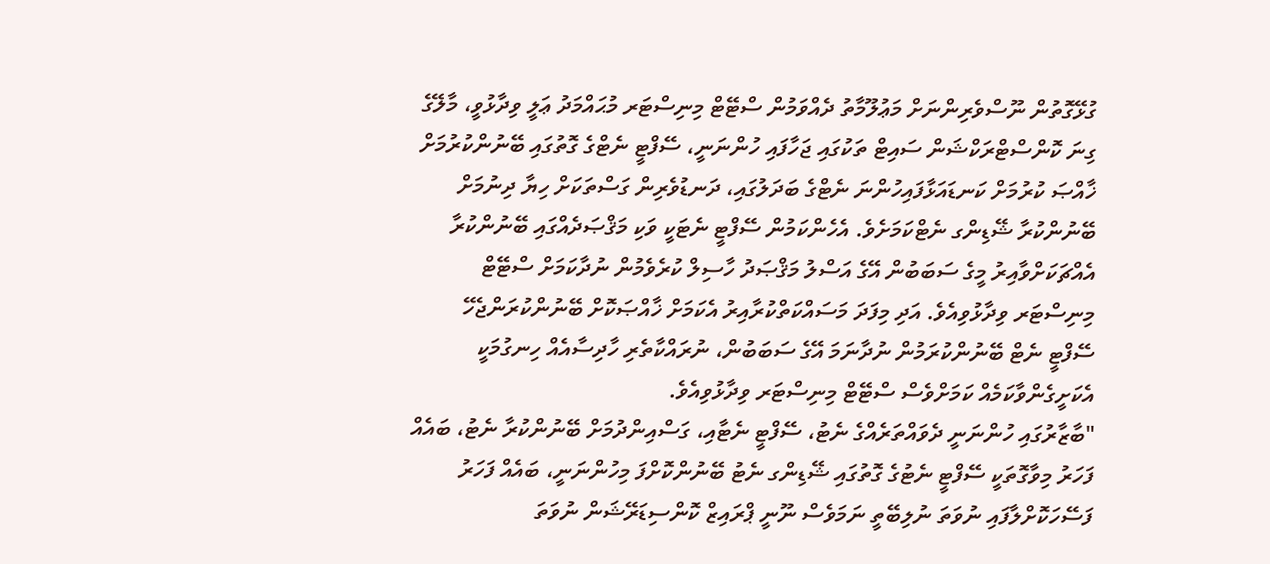ގުޅޭގޮތުން ނޫސްވެރިންނަށް މަޢުލޫމާތު ދެއްވަމުން ސްޓޭޓް މިނިސްޓަރ މުޙައްމަދު ޢަލީ ވިދާޅުވީ، މާލޭގެ ގިނަ ކޮންސްޓްރަކްޝަން ސައިޓް ތަކުގައި ޖަހާފައި ހުންނަނީ، ސޭފްޓީ ނެޓްގެ ގޮތުގައި ބޭނުންކުރުމަށް ޚާއްޞަ ކުރުމަށް ކަނޑައަޅާފައިހުންނަ ނެޓްގެ ބަދަލުގައި، ދަނޑުވެރިން ގަސްތަކަށް ހިޔާ ދިނުމަށް ބޭނުންކުރާ ޝޭޑިންގ ނެޓްކަމަށެވެ. އެހެންކަމުން ސޭފްޓީ ނެޓަކީ ވަކި މަޤްޞަދެއްގައި ބޭނުންކުރާ އެއްޗަކަށްވާއިރު މީގެ ސަބަބުން އޭގެ އަސްލު މަޤްޞަދު ހާސިލް ކުރެވެމުން ނުދާކަމަށް ސްޓޭޓް މިނިސްޓަރ ވިދާޅުވިއެވެ. އަދި މިފަދަ މަސައްކަތްކުރާއިރު އެކަމަށް ޚާއްޞަކޮށް ބޭނުންކުރަންޖެހޭ ސޭފްޓީ ނެޓް ބޭނުންކުރަމުން ނުދާނަމަ އޭގެ ސަބަބުން، ނުރައްކާތެރި ހާދިސާއެއް ހިނގުމަކީ އެކަށީގެންވާކަމެއް ކަމަށްވެސް ސްޓޭޓް މިނިސްޓަރ ވިދާޅުވިއެވެ.
"ބާޒާރުގައި ހުންނަނީ ދެވައްތަރެއްގެ ނެޓު، ސޭފްޓީ ނެޓާއި، ގަސްއިންދުމަށް ބޭނުންކުރާ ނެޓު، ބައެއް ފަހަރު މިވާގޮތަކީ ސޭފްޓީ ނެޓުގެ ގޮތުގައި ޝޭޑިންގ ނެޓު ބޭނުންކޮށްފަ މިހުންނަނީ، ބައެއް ފަހަރު ފަސޭހަކޮށްލާފައި ނުވަތަ ނުލިބޭތީ ނަމަވެސް ނޫނީ ޕްރައިޒް ކޮންސިޑަރޭޝަން ނުވަތަ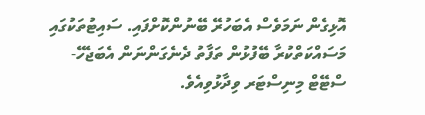އޮޅިގެން ނަމަވެސް އެބަހުރޭ ބޭނުންކޮށްފައި. ސައިޓުތަކުގައި މަސައްކަތްކުރާ ބޭފުޅުން ތަފާތު ދެނެގަންނަން އެބަޖެހޭ- ސްޓޭޓް މިނިސްޓަރ ވިދާޅުވިއެވެ.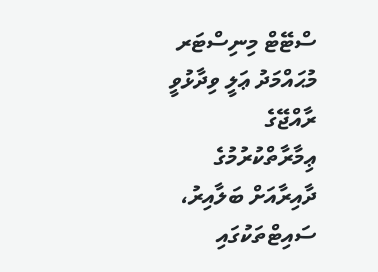ސްޓޭޓް މިނިސްޓަރ މުޙައްމަދު ޢަލީ ވިދާޅުވީ ރާއްޖޭގެ ޢިމާރާތްކުރުމުގެ ދާއިރާއަށް ބަލާއިރު، ސައިޓްތަކުގައި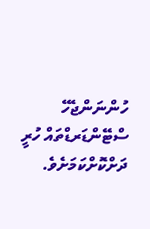ހުންނަންޖެހޭ ސްޓޭންޑަރޑްތައް ހުރީ ދަށްކޮށްކަމަށެވެ.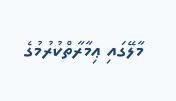މާލޭގައި ޢިމާރާތްކުރުމުގެ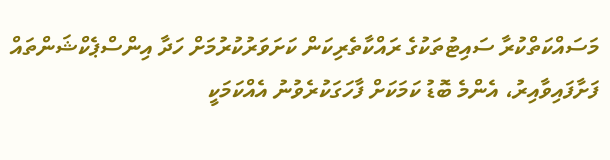މަސައްކަތްކުރާ ސައިޓުތަކުގެ ރައްކާތެރިކަން ކަށަވަރުކުރުމަށް ހަދާ އިންސްޕެކްޝަންތައް ފަށާފައިވާއިރު، އެންމެ ބޮޑު ކަމަކަށް ފާހަގަކުރެވުނު އެއްކަމަކީ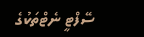ސޭފްޓީ ނެޓްތަކުގެ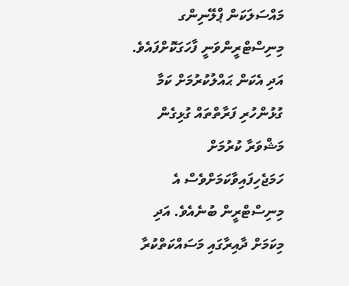މައްސަލަކަން ޕްލޭނިންގ މިނިސްޓްރީންވަނީ ފާހަގަކޮށްފައެވެ. އަދި އެކަން ޙައްލުކުރުމަށް ކަމާ ގުޅުންހުރި ފަރާތްތައް ގުޅިގެން މަޝްވަރާ ކުރުމަށް ހަމަޖެހިފައިވާކަމަށްވެސް އެ މިނިސްޓްރީން ބުނެއެވެ. އަދި މިކަމަށް ދާއިރާގައި މަސައްކަތްކުރާ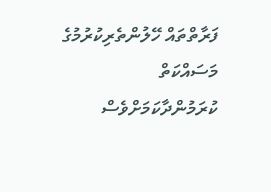ފަރާތްތައް ހޭލުންތެރިކުރުމުގެ މަސައްކަތް ކުރަމުންދާކަމަށްވެސް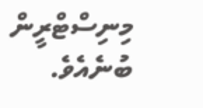މިނިސްޓްރީން ބުނެއެވެ.